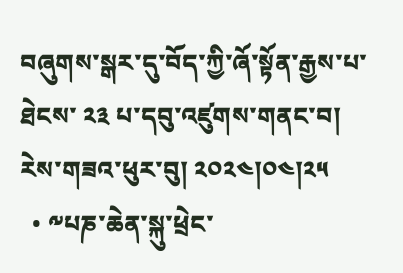བཞུགས་སྒར་དུ་བོད་ཀྱི་ཞོ་སྟོན་རྒྱས་པ་ཐེངས་ ༢༣ པ་དབུ་འཛུགས་གནང་བ།
རེས་གཟའ་ཕུར་བུ། ༢༠༢༤།༠༤།༢༥
  • ༸པཎ་ཆེན་སྐུ་ཕྲེང་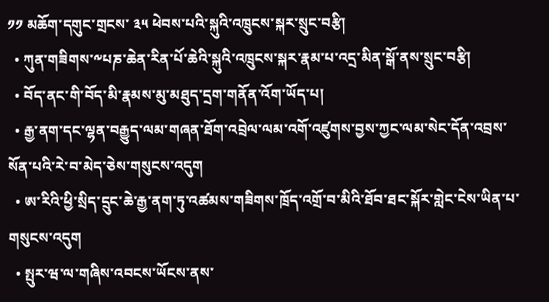༡༡ མཆོག་དགུང་གྲངས་ ༣༥ ཕེབས་པའི་སྐུའི་འཁྲུངས་སྐར་སྲུང་བརྩི།
  • ཀུན་གཟིགས་༸པཎ་ཆེན་རིན་པོ་ཆེའི་སྐུའི་འཁྲུངས་སྐར་རྣམ་པ་འདྲ་མིན་སྒོ་ནས་སྲུང་བརྩི།
  • བོད་ནང་གི་བོད་མི་རྣམས་མུ་མཐུད་དྲག་གནོན་འོག་ཡོད་པ།
  • རྒྱ་ནག་དང་ལྷན་བརྒྱུད་ལམ་གཞན་ཐོག་འབྲེལ་ལམ་འགོ་འཛུགས་བྱས་ཀྱང་ལམ་སེང་དོན་འབྲས་སོན་པའི་རེ་བ་མེད་ཅེས་གསུངས་འདུག
  • ཨ་རིའི་ཕྱི་སྲིད་དྲུང་ཆེ་རྒྱ་ནག་ཏུ་འཚམས་གཟིགས་ཁྲོད་འགྲོ་བ་མིའི་ཐོབ་ཐང་སྐོར་གླེང་ངེས་ཡིན་པ་གསུངས་འདུག
  • སྤུར་ཝ་ལ་གཞིས་འབངས་ཡོངས་ནས་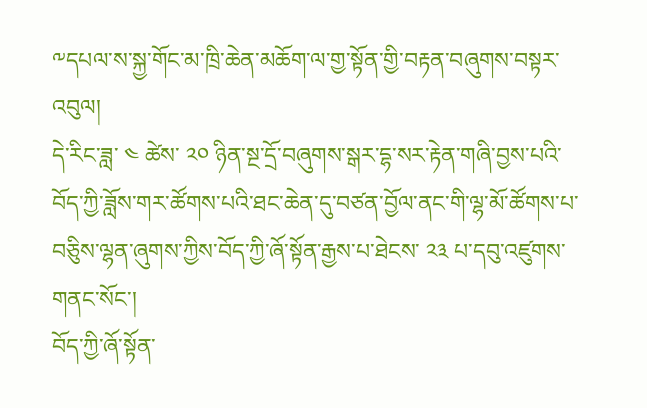༸དཔལ་ས་སྐྱ་གོང་མ་ཁྲི་ཆེན་མཆོག་ལ་གྱ་སྟོན་གྱི་བརྟན་བཞུགས་བསྟར་འབུལ།
དེ་རིང་ཟླ་ ༤ ཚེས་ ༢༠ ཉིན་སྔ་དྲོ་བཞུགས་སྒར་དྷ་སར་རྟེན་གཞི་བྱས་པའི་བོད་ཀྱི་ཟློས་གར་ཚོགས་པའི་ཐང་ཆེན་དུ་བཙན་བྱོལ་ནང་གི་ལྷ་མོ་ཚོགས་པ་བཅིུས་ལྷན་ཞུགས་ཀྱིས་བོད་ཀྱི་ཞོ་སྟོན་རྒྱས་པ་ཐེངས་ ༢༣ པ་དབུ་འཛུགས་གནང་སོང་།
བོད་ཀྱི་ཞོ་སྟོན་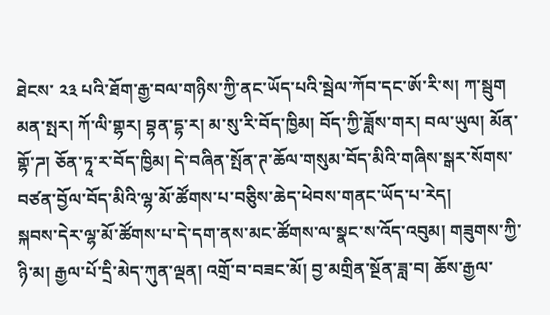ཐེངས་ ༢༣ པའི་ཐོག་རྒྱ་བལ་གཉིས་ཀྱི་ནང་ཡོད་པའི་སྦེལ་ཀོབ་དང་ཨོ་རི་ས། ཀ་སྦུག མན་སྤར། ཀོ་ལི་གྷར། བྷན་དྷ་ར། མ་སུ་རི་བོད་ཁྱིམ། བོད་ཀྱི་ཟློས་གར། བལ་ཡུལ། མོན་གྷོ་ཌ། ཅོན་ཏཱ་ར་བོད་ཁྱིམ། དེ་བཞིན་སྤོན་ཊ་ཆོལ་གསུམ་བོད་མིའི་གཞིས་སྒར་སོགས་བཙན་བྱོལ་བོད་མིའི་ལྷ་མོ་ཚོགས་པ་བཅིུས་ཆེད་ཕེབས་གནང་ཡོད་པ་རེད།
སྐབས་དེར་ལྷ་མོ་ཚོགས་པ་དེ་དག་ནས་མང་ཚོགས་ལ་སྣང་ས་འོད་འབུམ། གཟུགས་ཀྱི་ཉི་མ། རྒྱལ་པོ་དྲི་མེད་ཀུན་ལྡན། འགྲོ་བ་བཟང་མོ། བྱ་མགྲིན་སྔོན་ཟླ་བ། ཆོས་རྒྱལ་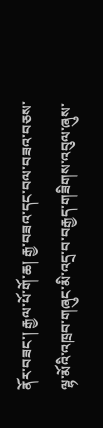ནོར་བཟང་། རྒྱལ་པོ་གོ་ཆ། རྒྱ་བཟའ་དང་བལ་བཟའ་བཅས་ལྷ་མོའི་འཁྲབ་གཞུང་མི་འདྲ་བ་བརྒྱད་གཟིགས་འབུལ་ཞུས་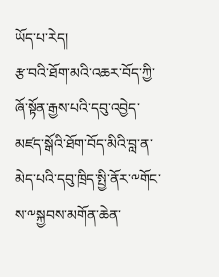ཡོད་པ་རེད།
རྩ་བའི་ཐོག་མའི་འཆར་བོད་ཀྱི་ཞོ་སྟོན་རྒྱས་པའི་དབུ་འབྱེད་མཛད་སྒོའི་ཐོག་བོད་མིའི་བླ་ན་མེད་པའི་དབུ་ཁྲིད་སྤྱི་ནོར་༸གོང་ས་༸སྐྱབས་མགོན་ཆེན་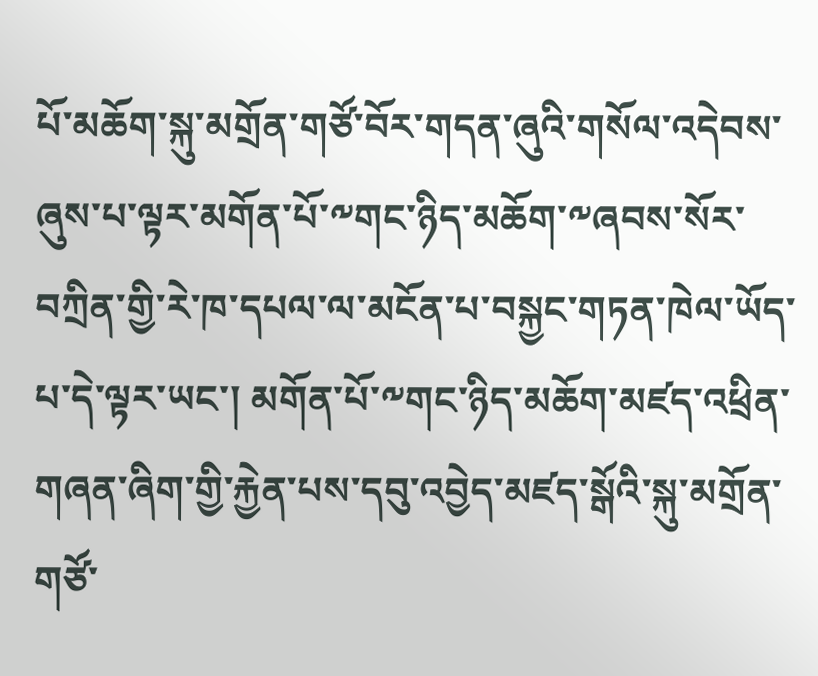པོ་མཆོག་སྐུ་མགྲོན་གཙོ་བོར་གདན་ཞུའི་གསོལ་འདེབས་ཞུས་པ་ལྟར་མགོན་པོ་༸གང་ཉིད་མཆོག་༸ཞབས་སོར་བཀྲིན་གྱི་རེ་ཁ་དཔལ་ལ་མངོན་པ་བསྐྱང་གཏན་ཁེལ་ཡོད་པ་དེ་ལྟར་ཡང་། མགོན་པོ་༸གང་ཉིད་མཆོག་མཛད་འཕྲིན་གཞན་ཞིག་གྱི་རྐྱེན་པས་དབུ་འབྱེད་མཛད་སྒོའི་སྐུ་མགྲོན་གཙོ་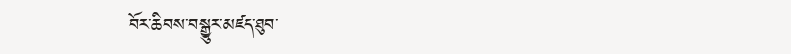བོར་ཆིབས་བསྒྱུར་མཛད་ཐུབ་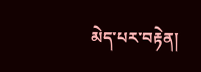མེད་པར་བརྟེན།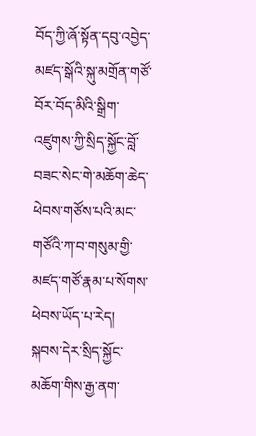བོད་ཀྱི་ཞོ་སྟོན་དབུ་འབྱེད་མཛད་སྒོའི་སྐུ་མགྲོན་གཙོ་བོར་བོད་མིའི་སྒྲིག་འཛུགས་ཀྱི་སྲིད་སྐྱོང་བློ་བཟང་སེང་གེ་མཆོག་ཆེད་ཕེབས་གཙོས་པའི་མང་གཙོའི་ཀ་བ་གསུམ་གྱི་མཛད་གཙོ་རྣམ་པ་སོགས་ཕེབས་ཡོད་པ་རེད།
སྐབས་དེར་སྲིད་སྐྱོང་མཆོག་གིས་རྒྱ་ནག་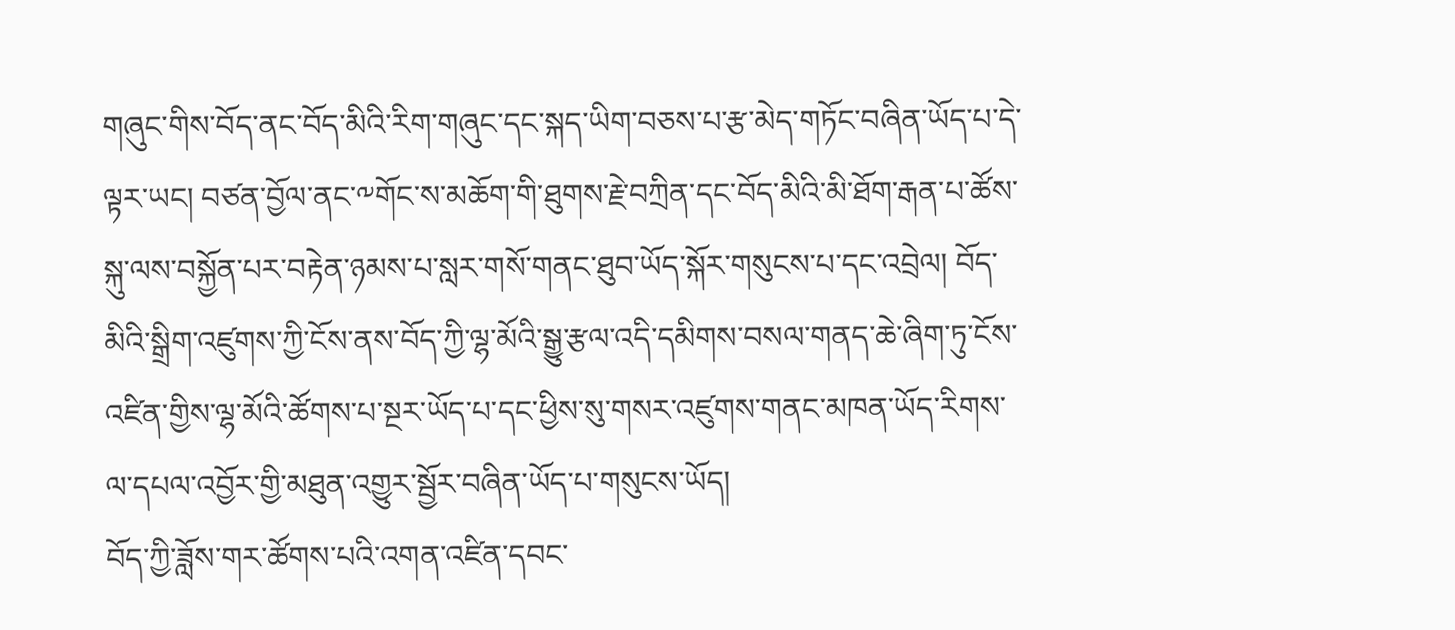གཞུང་གིས་བོད་ནང་བོད་མིའི་རིག་གཞུང་དང་སྐད་ཡིག་བཅས་པ་རྩ་མེད་གཏོང་བཞིན་ཡོད་པ་དེ་ལྟར་ཡང། བཙན་བྱོལ་ནང་༸གོང་ས་མཆོག་གི་ཐུགས་རྗེ་བཀྲིན་དང་བོད་མིའི་མི་ཐོག་རྒན་པ་ཚོས་སྐུ་ལས་བསྐྱོན་པར་བརྟེན་ཉམས་པ་སླར་གསོ་གནང་ཐུབ་ཡོད་སྐོར་གསུངས་པ་དང་འབྲེལ། བོད་མིའི་སྒྲིག་འཛུགས་ཀྱི་ངོས་ནས་བོད་ཀྱི་ལྷ་མོའི་སྒྱུ་རྩལ་འདི་དམིགས་བསལ་གནད་ཆེ་ཞིག་ཏུ་ངོས་འཛིན་གྱིས་ལྷ་མོའི་ཚོགས་པ་སྔར་ཡོད་པ་དང་ཕྱིས་སུ་གསར་འཛུགས་གནང་མཁན་ཡོད་རིགས་ལ་དཔལ་འབྱོར་གྱི་མཐུན་འགྱུར་སྦྱོར་བཞིན་ཡོད་པ་གསུངས་ཡོད།
བོད་ཀྱི་ཟློས་གར་ཚོགས་པའི་འགན་འཛིན་དབང་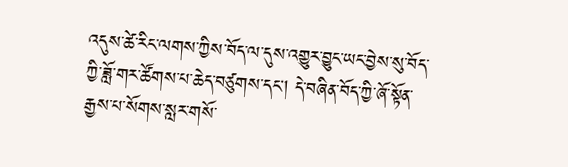འདུས་ཚེ་རིང་ལགས་ཀྱིས་བོད་ལ་དུས་འགྱུར་བྱུང་ཡང་བྱེས་སུ་བོད་ཀྱི་ཟློ་གར་ཚོགས་པ་ཆེད་བཙུགས་དང། དེ་བཞིན་བོད་ཀྱི་ཞོ་སྟོན་རྒྱས་པ་སོགས་སླར་གསོ་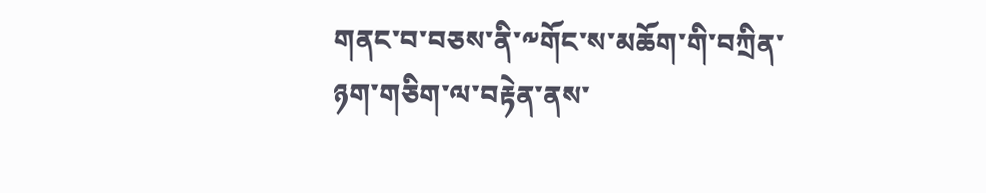གནང་བ་བཅས་ནི་༸གོང་ས་མཆོག་གི་བཀྲིན་ཉག་གཅིག་ལ་བརྟེན་ནས་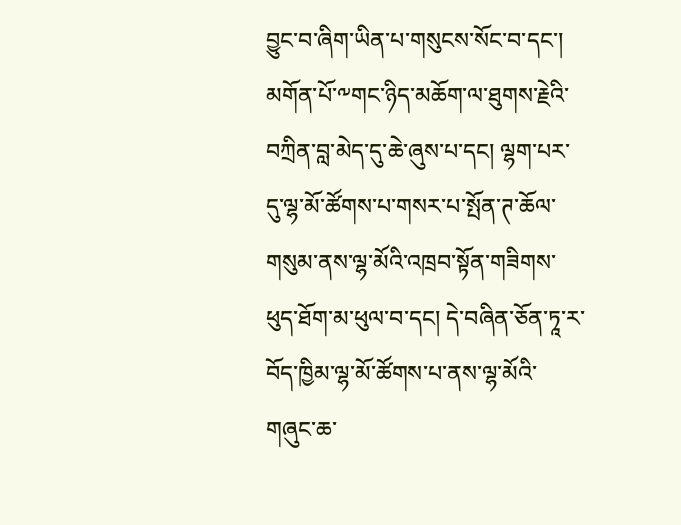བྱུང་བ་ཞིག་ཡིན་པ་གསུངས་སོང་བ་དང་། མགོན་པོ་༸གང་ཉིད་མཆོག་ལ་ཐུགས་རྗེའི་བཀྲིན་བླ་མེད་དུ་ཆེ་ཞུས་པ་དང། ལྷག་པར་དུ་ལྷ་མོ་ཚོགས་པ་གསར་པ་སྤོན་ཊ་ཆོལ་གསུམ་ནས་ལྷ་མོའི་འཁྲབ་སྟོན་གཟིགས་ཕུད་ཐོག་མ་ཕུལ་བ་དང། དེ་བཞིན་ཅོན་ཏཱ་ར་བོད་ཁྱིམ་ལྷ་མོ་ཚོགས་པ་ནས་ལྷ་མོའི་གཞུང་ཆ་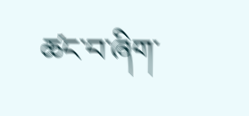ཚང་བ་ཞིག་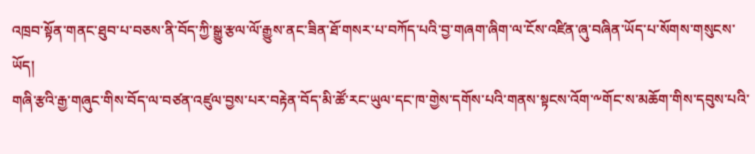འཁྲབ་སྟོན་གནང་ཐུབ་པ་བཅས་ནི་བོད་ཀྱི་སྒྱུ་རྩལ་ལོ་རྒྱུས་ནང་ཟིན་ཐོ་གསར་པ་བཀོད་པའི་བྱ་གཞག་ཞིག་ལ་ངོས་འཛིན་ཞུ་བཞིན་ཡོད་པ་སོགས་གསུངས་ཡོད།
གཞི་རྩའི་རྒྱ་གཞུང་གིས་བོད་ལ་བཙན་འཛུལ་བྱས་པར་བརྟེན་བོད་མི་ཚོ་རང་ཡུལ་དང་ཁ་གྱེས་དགོས་པའི་གནས་སྟངས་འོག་༸གོང་ས་མཆོག་གིས་དབུས་པའི་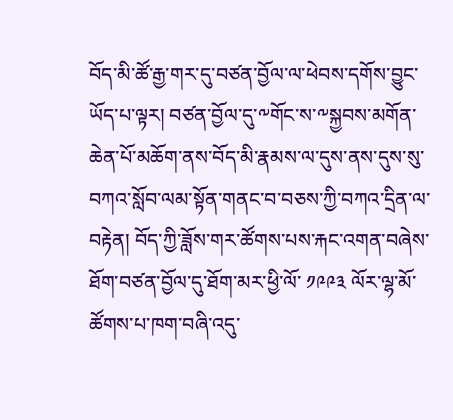བོད་མི་ཚོ་རྒྱ་གར་དུ་བཙན་བྱོལ་ལ་ཕེབས་དགོས་བྱུང་ཡོད་པ་ལྟར། བཙན་བྱོལ་དུ་༸གོང་ས་༸སྐྱབས་མགོན་ཆེན་པོ་མཆོག་ནས་བོད་མི་རྣམས་ལ་དུས་ནས་དུས་སུ་བཀའ་སློབ་ལམ་སྟོན་གནང་བ་བཅས་ཀྱི་བཀའ་དྲིན་ལ་བརྟེན། བོད་ཀྱི་ཟློས་གར་ཚོགས་པས་རྐང་འགན་བཞེས་ཐོག་བཙན་བྱོལ་དུ་ཐོག་མར་ཕྱི་ལོ་ ༡༩༩༣ ལོར་ལྷ་མོ་ཚོགས་པ་ཁག་བཞི་འདུ་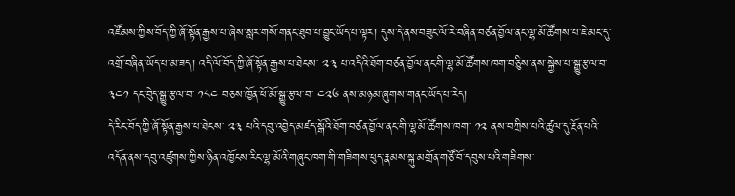འཛོམས་ཀྱིས་བོད་ཀྱི་ཞོ་སྟོན་རྒྱས་པ་ཞེས་སླར་གསོ་གནང་ཐུབ་པ་བྱུང་ཡོད་པ་ལྟར། དུས་དེ་ནས་བཟུང་ལོ་རེ་བཞིན་བཙན་བྱོལ་ནང་ལྷ་མོ་ཚོགས་པ་ཇེ་མང་དུ་འགྲོ་བཞིན་ཡོད་པ་མ་ཟད། འདི་ལོ་བོད་ཀྱི་ཞོ་སྟོན་རྒྱས་པ་ཐེངས་ ༢༣ པ་འདིའི་ཐོག་བཙན་བྱོལ་ནང་གི་ལྷ་མོ་ཚོགས་ཁག་བཅིུས་ནས་སྐྱེས་པ་སྒྱུ་རྩལ་བ་ ༣༤༡ དང་བེུད་སྒྱུ་རྩལ་བ་ ༡༨༤ བཅས་ཁྱོན་ཕོ་མོ་སྒྱུ་རྩལ་བ་ ༤༢༦ ནས་མཉམ་ཞུགས་གནང་ཡོད་པ་རེད།
དེ་རིང་བོད་ཀྱི་ཞོ་སྟོན་རྒྱས་པ་ཐེངས་ ༢༣ པའི་དབུ་འབྱེད་མཛད་སྒོའི་ཐོག་བཙན་བྱོལ་ནང་གི་ལྷ་མོ་ཚོགས་ཁག་ ༡༢ ནས་བཀྲིས་པའི་ཚུལ་དུ་རྔོན་པའི་འདོན་ནས་དབུ་འཛུགས་ཀྱིས་ཉིན་འཁྱོངས་རིང་ལྷ་མོའི་གཞུང་ཁག་གི་གཟིགས་ཕུད་རྣམས་སྐུ་མགྲོན་གཙོ་བོ་དབུས་པའི་གཟིགས་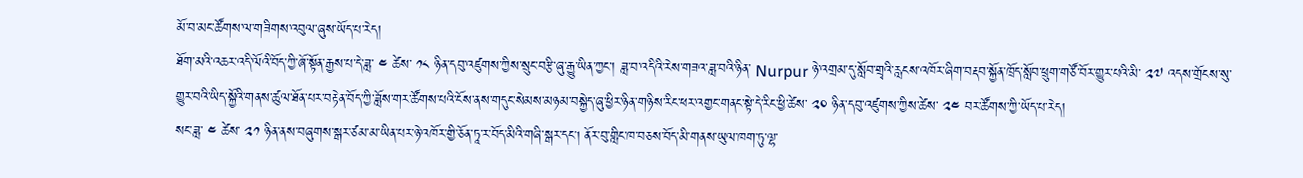མོ་བ་མང་ཚོགས་ལ་གཟིགས་འབུལ་ཞུས་ཡོད་པ་རེད།
ཐོག་མའི་འཆར་འདི་ལོའི་བོད་ཀྱི་ཞོ་སྟོན་རྒྱས་པ་དེ་ཟླ་ ༤ ཚེས་ ༡༨ ཉིན་དབུ་འཛུགས་ཀྱིས་སྲུང་བརྩི་ཞུ་རྒྱུ་ཡིན་ཀྱང་། ཟླ་བ་འདིའི་རེས་གཟའ་ཟླ་བའི་ཉིན་ Nurpur ཉེ་འགྲམ་དུ་སློབ་གྲྭའི་རླངས་འཁོར་ཞིག་བརྡབ་སྐྱོན་ཁྲོད་སློབ་ཕྲུག་གཙོ་བོར་གྱུར་པའི་མི་ ༢༧ འདས་གྲོངས་སུ་གྱུར་བའི་ཡིད་སྐྱོའི་གནས་ཚུལ་ཐོན་པར་བརྟེན་བོད་ཀྱི་ཟློས་གར་ཚོགས་པའི་ངོས་ནས་གདུང་སེམས་མཉམ་བསྐྱེད་ཞུ་ཕྱིར་ཉིན་གཉིས་རིང་ཕར་འགྱང་གནང་སྟེ་དེ་རིང་ཕྱི་ཚེས་ ༢༠ ཉིན་དབུ་འཛུགས་ཀྱིས་ཚེས་ ༢༤ བར་ཚོགས་ཀྱི་ཡོད་པ་རེད།
སང་ཟླ་ ༤ ཚེས་ ༢༡ ཉིན་ནས་བཞུགས་སྒར་ཙམ་མ་ཡིན་པར་ཉེ་འཁོར་གྱི་ཅོན་ཏཱ་ར་བོད་མིའི་གཞི་སྒར་དང། ནོར་བུ་གླིང་ཁ་བཅས་བོད་མི་གནས་ཡུལ་ཁག་ཏུ་ལྷ་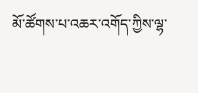མོ་ཚོགས་པ་འཆར་འགོད་ཀྱིས་ལྷ་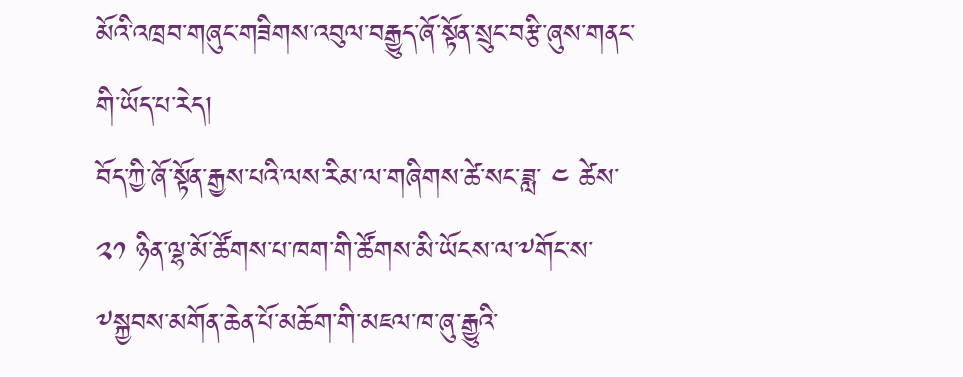མོའི་འཁྲབ་གཞུང་གཟིགས་འབུལ་བརྒྱུད་ཞོ་སྟོན་སྲུང་བརྩི་ཞུས་གནང་གི་ཡོད་པ་རེད།
བོད་ཀྱི་ཞོ་སྟོན་རྒྱས་པའི་ལས་རིམ་ལ་གཞིགས་ཚེ་སང་ཟླ་ ༤ ཚེས་ ༢༡ ཉིན་ལྷ་མོ་ཚོགས་པ་ཁག་གི་ཚོགས་མི་ཡོངས་ལ་༸གོང་ས་༸སྐྱབས་མགོན་ཆེན་པོ་མཆོག་གི་མཇལ་ཁ་ཞུ་རྒྱུའི་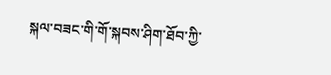སྐལ་བཟང་གི་གོ་སྐབས་ཤིག་ཐོབ་ཀྱི་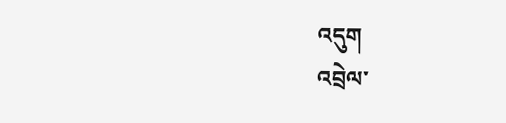འདུག
འབྲེལ་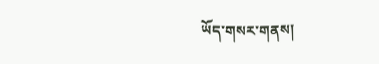ཡོད་གསར་གནས།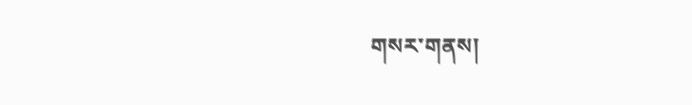གསར་གནས།